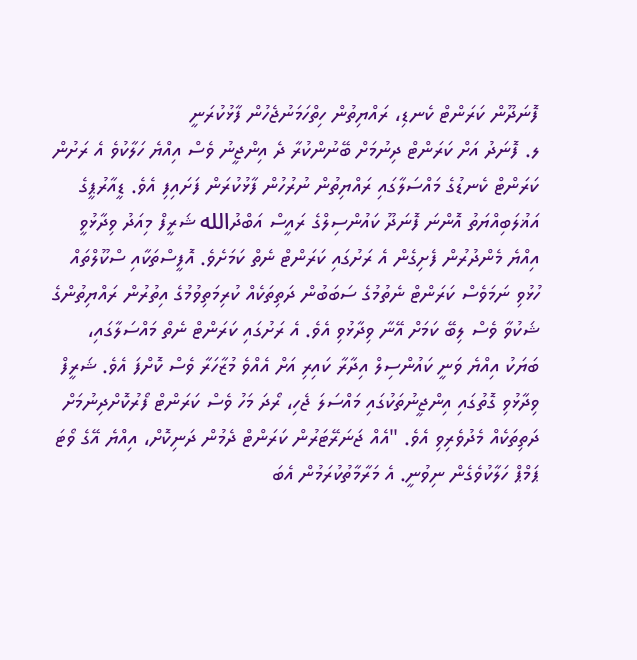ފޮނަދޫން ކަރަންޓް ކެނޑި، ރައްޔިތުން ހިތްހަމަނުޖެހުން ފާޅުކުރަނީ
ލ. ފޮނަދު އަށް ކަރަންޓް ދިނުމަށް ބޭނުންކުރާ ދެ އިންޖީނު ވެސް އިއްޔެ ހަލާކުވެ އެ ރަށުން ކަރަންޓް ކެނޑުގެ މައްސަލާގައި ރައްޔިތުން ނުރުހުން ފާޅުކުރަން ފަށައިފި އެވެ. ޑީއާރުޕީގެ އަޣުލަބިއްޔަތު އޮންނަ ފޮނަދޫ ކައުންސިލްގެ ރައީސް އަބްދުالله ޝަރީފް މިއަދު ވިދާޅުވީ އިއްޔެ މެންދުރުން ފެށިގެން އެ ރަށުގައި ކަރަންޓް ނެތް ކަމަށެވެ. އޮފީސްތަކާއި ސްކޫލްތައް ހުޅުވި ނަމަވެސް ކަރަންޓް ނެތުމުގެ ސަބަބުން ދަތިތަކެއް ކުރިމަތިވުމުގެ އިތުރުން ރައްޔިތުންގެ ޝަކުވާ ވެސް ލިބޭ ކަމަށް އޭނާ ވިދާޅުވި އެވެ. އެ ރަށުގައި ކަރަންޓް ނެތް މައްސަލާގައި، ބަޔަކު އިއްޔެ ވަނީ ކައުންސިލް އިދާރާ ކައިރި އަށް އެއްވެ މުޒާހަރާ ވެސް ކޮށްފަ އެވެ. ޝަރީފް ވިދާޅުވި ގޮތުގައި އިންޖީނުތަކުގައި މައްސަލަ ޖެހި، ރޯދަ މަހު ވެސް ކަރަންޓް ފޯރުކޮށްދިނުމަށް ދަތިތަކެއް މެދުވެރިވި އެވެ. "އެއް ޖަނަރޭޓަރުން ކަރަންޓް ދެމުން ދަނިކޮށް، އިއްޔެ އޭގެ ވޯޓަ ޕަމްޕް ހަލާކުވެގެން ނިވުނީ. އެ މަރާމާތުކުރަމުން އެބަ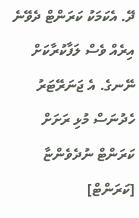ދޭ. އެކަމަކު ކަރަންޓް ދެވޭނެ އިރެއް ވެސް ލަފާކުރާކަށް ނޭނގެ. އެ ޖަނަރޭޓަރު ހެދުނަސް މުޅި ރަށަށް ކަރަންޓް ނުދެވެންޏާ [ކަރަންޓް]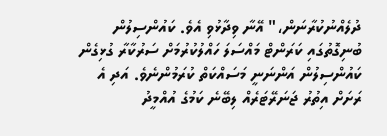ދުލެއްނުކުރާނަން،" އޭނާ ވިދާޅުވި އެވެ. ކައުންސިލުން ބުނިގޮތުގައި ކަރަންޓް މައްސަލަ ހައްލުކުރުމަށް ސަރުކާރާ ގުޅިގެން ކައުންސިލުން އަންނަނީ މަސައްކަތް ކުރަމުންނެވެ. އަދި އެ ރަށަށް އިތުރު ޖަނަރޭޓަރެއް ލިބޭނެ ކަމުގެ އުއްމީދު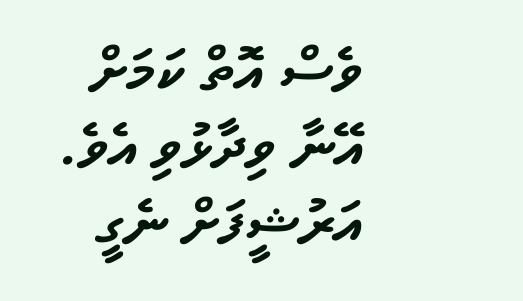ވެސް އޮތް ކަމަށް އޭނާ ވިދާޅުވި އެވެ.
އަރުޝީފަށް ނެގީ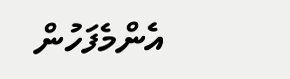އެންމެފަހުން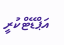އަޕްޑޭޓްކުރީ